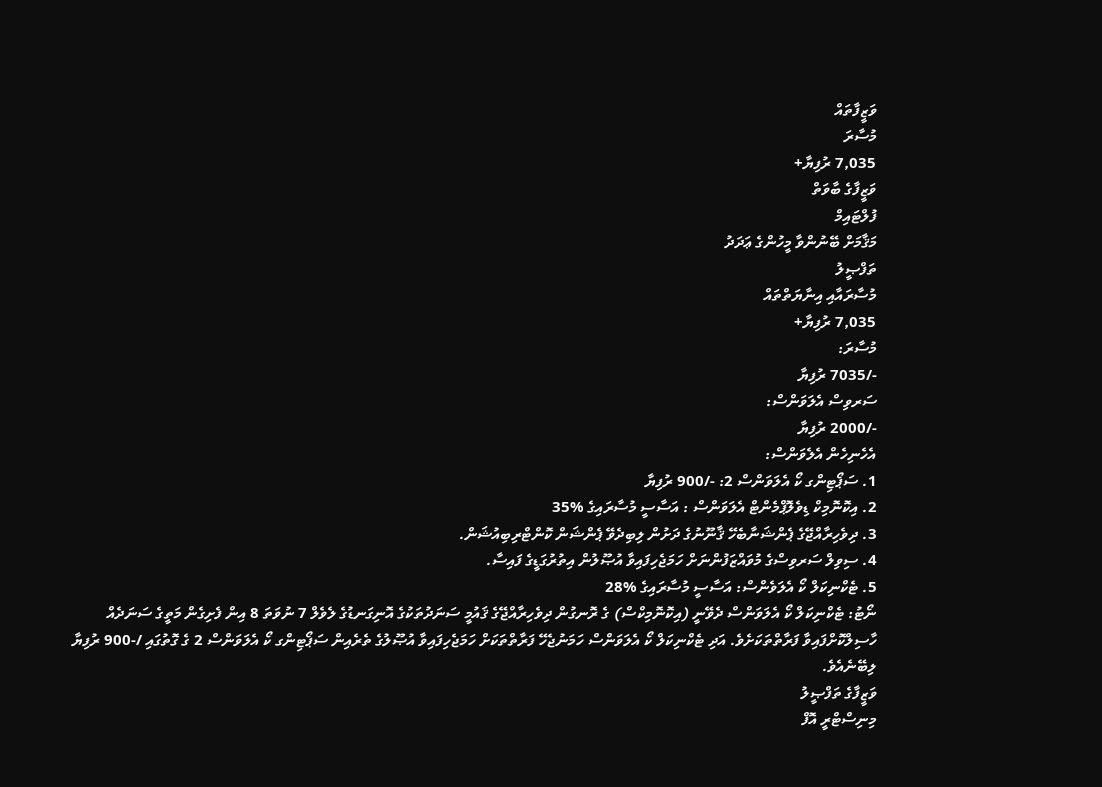ވަޒީފާތައް
މުސާރަ
7,035 ރުފިޔާ+
ވަޒީފާގެ ބާވަތް
ފުލްޓައިމް
މަޤާމަށް ބޭނުންވާ މީހުންގެ ޢަދަދު
ތަފްޞީލު
މުސާރައާއި އިނާޔަތްތައް
7,035 ރުފިޔާ+
މުސާރަ:
-/7035 ރުފިޔާ
ސަރވިސް އެލަވަންސް:
-/2000 ރުފިޔާ
އެހެނިހެން އެލެވަންސް:
1. ސަޕޯޓިންގ ކޯ އެލަވަންސް 2: -/900 ރުފިޔާ
2. އިކޮނޮމިކް ޑިވެލޮޕްމެންޓް އެލަވަންސް : އަސާސީ މުސާރައިގެ %35
3. ދިވެހިރާއްޖޭގެ ޕެންޝަނާބެހޭ ޤާނޫނުގެ ދަށުން ލިބިދެވޭ ޕެންޝަން ކޮންޓްރިބިއުޝަން.
4. ސިވިލް ސަރވިސްގެ މުވައްޒަފުންނަށް ހަމަޖެހިފައިވާ އުޞޫލުން އިތުރުގަޑީގެ ފައިސާ.
5. ޓެކްނިކަލް ކޯ އެލަވެންސް: އަސާސީ މުސާރައިގެ %28
ނޯޓު: ޓެކްނިކަލް ކޯ އެލަވަންސް ދެވޭނީ (އިކޮނޮމިކްސް) ގެ ރޮނގުން ދިވެހިރާއްޖޭގެ ޤައުމީ ސަނަދުތަކުގެ އޮނިގަނޑުގެ ލެވެލް 7 ނުވަތަ 8 އިން ފެށިގެން މަތީގެ ސަނަދެއް ހާސިލްކޮށްފައިވާ ފަރާތްތަކަށެވެ. އަދި ޓެކްނިކަލް ކޯ އެލަވަންސް ހަމަނުޖެހޭ ފަރާތްތަކަށް ހަމަޖެހިފައިވާ އުޞޫލުގެ ތެރެއިން ސަޕޯޓިންގ ކޯ އެލަވަންސް 2 ގެ ގޮތުގައި /-900 ރުފިޔާ ލިބޭނެއެވެ.
ވަޒީފާގެ ތަފްޞީލު
މިނިސްޓްރީ އޮފް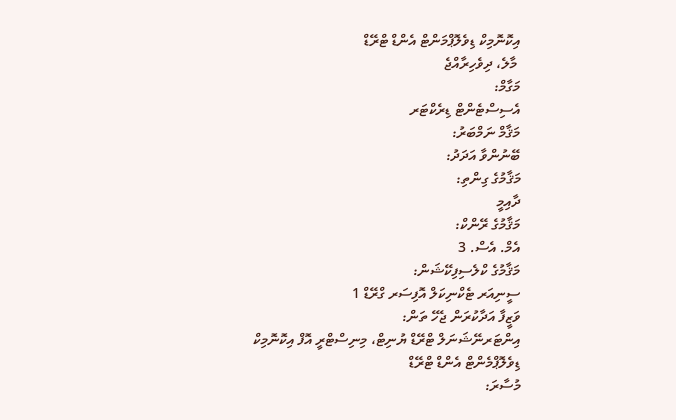އިކޮނޮމިކް ޑިވެލޮޕްމަންޓް އެންޑް ޓްރޭޑް
 މާލެ، ދިވެހިރާއްޖެ
މަގާމް:
އެސިސްޓެންޓް ޑިރެކްޓަރ
މަޤާމް ނަމްބަރު:
ބޭނުންވާ އަދަދު:
މަޤާމުގެ ގިންތި:
ދާއިމީ
މަޤާމުގެ ރޭންކް:
އެމް. އެސް. 3
މަޤާމުގެ ކްލެސިފިކޭޝަން:
ސީނިއަރ ޓެކްނިކަލް އޮފިސަރ ގްރޭޑް 1
ވަޒީފާ އަދާކުރަން ޖެހޭ ތަން:
އިންޓަރނޭޝަނަލް ޓްރޭޑް ޔުނިޓް، މިނިސްޓްރީ އޮފް އިކޮނޮމިކް ޑިވެލޮޕްމެންޓް އެންޑް ޓްރޭޑް
މުސާރަ: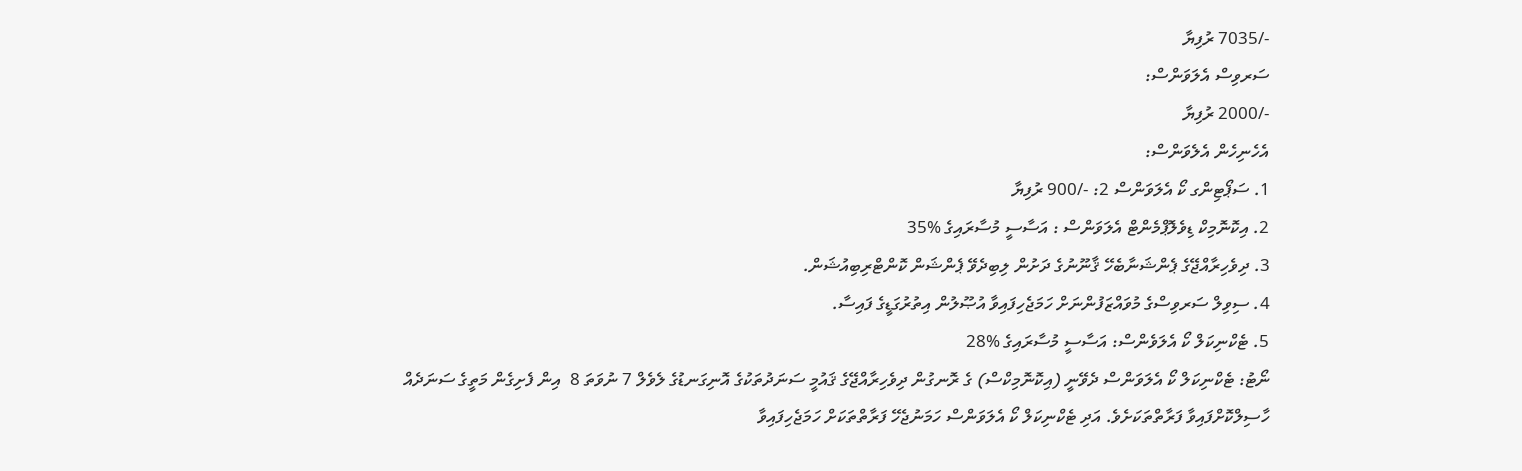-/7035 ރުފިޔާ
ސަރވިސް އެލަވަންސް:
-/2000 ރުފިޔާ
އެހެނިހެން އެލެވަންސް:
1. ސަޕޯޓިންގ ކޯ އެލަވަންސް 2: -/900 ރުފިޔާ
2. އިކޮނޮމިކް ޑިވެލޮޕްމެންޓް އެލަވަންސް : އަސާސީ މުސާރައިގެ %35
3. ދިވެހިރާއްޖޭގެ ޕެންޝަނާބެހޭ ޤާނޫނުގެ ދަށުން ލިބިދެވޭ ޕެންޝަން ކޮންޓްރިބިއުޝަން.
4. ސިވިލް ސަރވިސްގެ މުވައްޒަފުންނަށް ހަމަޖެހިފައިވާ އުޞޫލުން އިތުރުގަޑީގެ ފައިސާ.
5. ޓެކްނިކަލް ކޯ އެލަވެންސް: އަސާސީ މުސާރައިގެ %28
ނޯޓު: ޓެކްނިކަލް ކޯ އެލަވަންސް ދެވޭނީ (އިކޮނޮމިކްސް) ގެ ރޮނގުން ދިވެހިރާއްޖޭގެ ޤައުމީ ސަނަދުތަކުގެ އޮނިގަނޑުގެ ލެވެލް 7 ނުވަތަ 8  އިން ފެށިގެން މަތީގެ ސަނަދެއް ހާސިލްކޮށްފައިވާ ފަރާތްތަކަށެވެ. އަދި ޓެކްނިކަލް ކޯ އެލަވަންސް ހަމަނުޖެހޭ ފަރާތްތަކަށް ހަމަޖެހިފައިވާ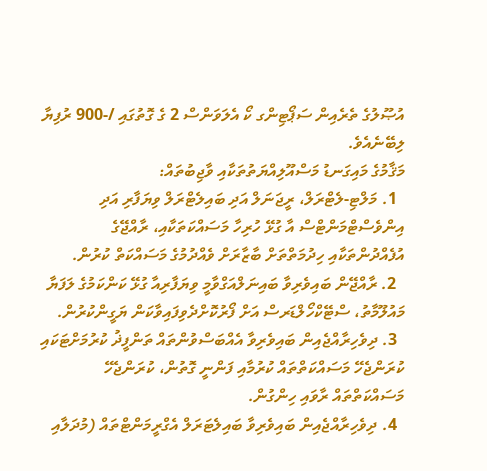އުޞޫލުގެ ތެރެއިން ސަޕޯޓިންގ ކޯ އެލަވަންސް 2 ގެ ގޮތުގައި /-900 ރުފިޔާ ލިބޭނެއެވެ.
މަޤާމުގެ މައިގަނޑު މަސްއޫލިއްޔަތުތަކާއި ވާޖިބުތައް:
  1. މަލްޓި-ލެޓްރަލް، ރީޖަނަލް އަދި ބައިލެޓްރަލް ވިޔަފާރި އަދި އިންވެސްޓްމަންޓްސް އާ ގުޅޭ ހުރިހާ މަސައްކަތަކާއި، ރާއްޖޭގެ އުފެއްދުންތަކާއި ހިދުމަތްތަށް ބާޒާރަށް ވެއްދުމުގެ މަސައްކަތް ކުރުން.
  2. ރާއްޖޭން ބައިވެރިވާ ބައިނަލްއަގްވާމީ ވިޔަފާރިއާ ގުޅޭ ކަންކަމުގެ ލަފަޔާ މައުލޫމާތު، ސްޓޭކްހޯލްޑަރސް އަށް ފޯރުކޮށްދެވިފައިވާކަން ޔަގީންކުރުން.
  3. ދިވެހިރާއްޖެއިން ބައިވެރިވާ އެއްބަސްވުންތައް ތަންފީޛު ކުރުމަށްޓަކައި ކުރަންޖެހޭ މަސައްކަތްތައް ކުރުމާއި ފަންނީ ގޮތުން، ކުރަންޖެހޭ މަސައްކަތްތައް ރާވައި ހިންގުން.
  4. ދިވެހިރާއްޖެއިން ބައިވެރިވާ ބައިލެޓަރަލް އެގްރީމަންޓްތައް (މުދަލާއި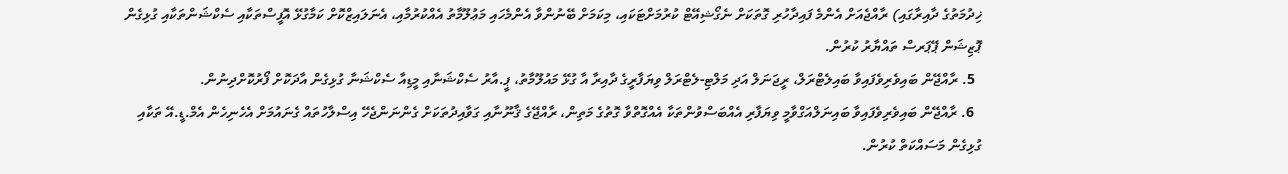ޚިދުމަތުގެ ދާއިރާގައި) ރާއްޖެއަށް އެންމެ ފައިދާހުރި ގޮތަކަށް ނެގޯޝިއޭޓް ކުރުމަށްޓަކައި، މިކަމަށް ބޭނުންވާ އެންމެހައި މަޢުލޫމާތު އެއްކުރުމާއި، އެނަލައިޒްކޮށް ކަމާގުޅޭ އޮފީސްތަކާއި ސެކްޝަންތަކާއި ގުޅިގެން ޕޮޒިޝަން ޕޭޕަރސް ތައްޔާރު ކުރުން.
  5. ރާއްޖޭން ބައިވެރިވެފައިވާ ބައިލެޓްރަލް، ރީޖަނަލް އަދި މަލްޓި-ލެޓްރަލް ވިޔަފާރީގެ ދާއިރާ އާ ގުޅޭ މައުލޫމާތު، ޕީ.އާރު ސެކްޝަނާއި މީޑިއާ ސެކްޝަނާ ގުޅިގެން އާދަކޮށް ފޯރުކޮށްދިނުން.
  6. ރާއްޖޭން ބައިވެރިވެފައިވާ ބައިނަލްއަގްވާމީ ވިޔަފާރި އެއްބަސްވުންތަކާ އެއްގޮތްވާ ގޮތުގެ މަތިން، ރާއްޖޭގެ ޤާނޫނާއި ގަވާއިދުތަކަށް ގެންނަންޖެހޭ އިސްލާހުތައް ގެނައުމަށް އެހެނިހެން އެމް.ޑީ.އޭ ތަކާއި ގުޅިގެން މަސައްކަތް ކުރުން.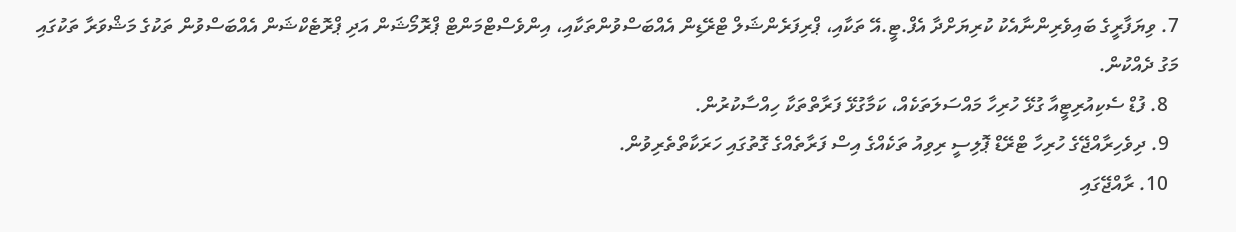7. ވިޔަފާރީގެ ބައިވެރިންނާއެކު ކުރިޔަށްދާ އެފް.ޓީ.އޭ ތަކާއި، ޕްރިފަރެންޝަލް ޓްރޭޑިން އެއްބަސްވުންތަކާއި، އިންވެސްޓްމަންޓް ޕްރޮމޯޝަން އަދި ޕްރޮޓެކްޝަން އެއްބަސްވުން ތަކުގެ މަޝްވަރާ ތަކުގައި މަގު ދެއްކުން.
  8. ފުޑް ސެކިއުރިޓީއާ ގުޅޭ ހުރިހާ މައްސަލަތަކެއް، ކަމާގުޅޭ ފަރާތްތަކާ ހިއްސާކުރުން.
  9. ދިވެހިރާއްޖޭގެ ހުރިހާ ޓްރޭޑް ޕޮލިސީ ރިވިއު ތަކެއްގެ އިސް ފަރާތެއްގެ ގޮތުގައި ހަރަކާތްތެރިވުން.
  10. ރާއްޖޭގައި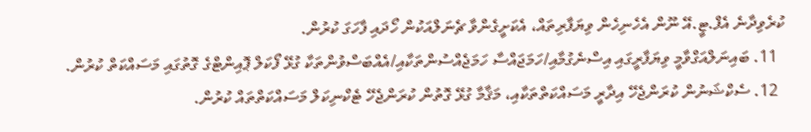ކުރެވިދާނެ އެފް.ޓީ.އޭ ނޫން އެހެނިހެން ވިޔަފާރިތައް، އެކަށީގެންވާ ޗެނަލްއަކުން ހޯދައި ފާހަގަ ކުރުން.
  11. ބައިނަލްއަގްވާމީ ވިޔަފާރީގައި އިސްނެގުމާއި/ހަމަޖައްސާ ހަމަޖެއްސުންތަކާއި/އެއްބަސްވުންތަކާ ގުޅޭ ފޯކަލް ޕޮއިންޓްގެ ގޮތުގައި މަސައްކަތް ކުރުން.
  12. ސެކްޝަނުން ކުރަންޖެހޭ އިދާރީ މަސައްކަތްތަކާއި، މަޤާމާ ގުޅޭ ގޮތުން ކުރަންޖެހޭ ޓެކްނިކަލް މަސައްކަތްތައް ކުރުން.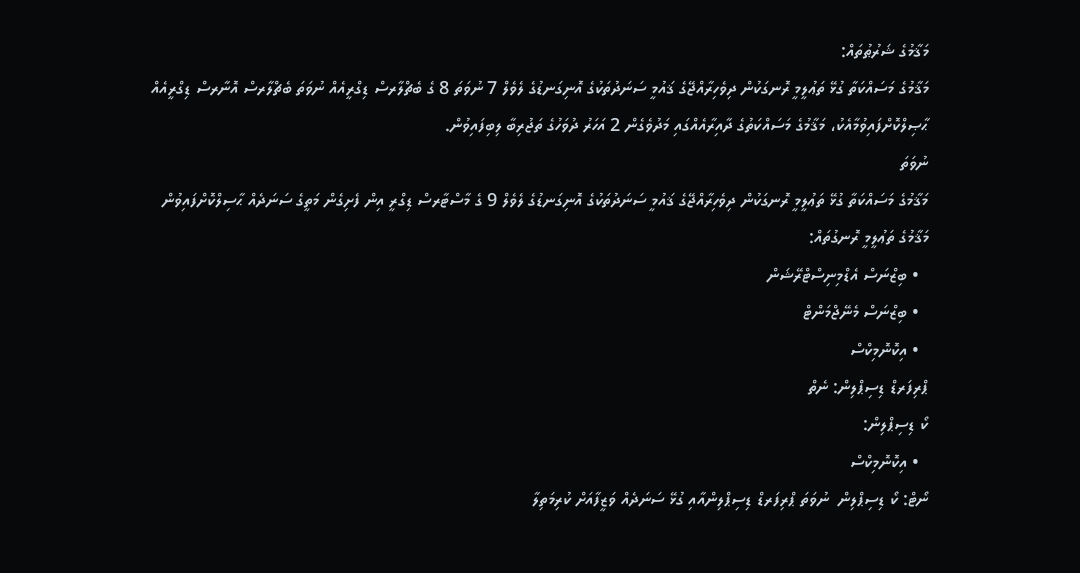މަޤާމުގެ ޝަރުޠުތައް:
މަޤާމުގެ މަސައްކަތާ ގުޅޭ ތަޢުލީމީ ރޮނގަކުން ދިވެހިރާއްޖޭގެ ޤައުމީ ސަނަދުތަކުގެ އޮނިގަނޑުގެ ލެވެލް 7 ނުވަތަ 8 ގެ ބެޗްލާރސް ޑިގްރީއެއް ނުވަތަ ބެޗްލާރސް އޮނާރސް ޑިގްރީއެއް ޙާޞިލްކޮށްފައިވުމާއެކު، މަޤާމުގެ މަސައްކަތުގެ ދާއިރާއެއްގައި މަދުވެގެން 2 އަހަރު ދުވަހުގެ ތަޖުރިބާ ލިބިފައިވުން.
ނުވަތަ
މަޤާމުގެ މަސައްކަތާ ގުޅޭ ތަޢުލީމީ ރޮނގަކުން ދިވެހިރާއްޖޭގެ ޤައުމީ ސަނަދުތަކުގެ އޮނިގަނޑުގެ ލެވެލް 9 ގެ މާސްޓާރސް ޑިގްރީ އިން ފެށިގެން މަތީގެ ސަނަދެއް ޙާސިލްކޮށްފައިވުން
މަޤާމުގެ ތަޢުލީމީ ރޮނގުތައް:
  • ބިޒްނަސް އެޑްމިނިސްޓްރޭޝަން
  • ބިޒްނަސް މެނޭޖްމަންޓް
  • އިކޮނޮމިކްސް
ޕްރިފަރޑް ޑިސިޕްލިން: ނެތް
ކޯ ޑިސިޕްލިން:
  • އިކޮނޮމިކްސް
ނޯޓް: ކޯ ޑިސިޕްލިން  ނުވަތަ ޕްރިފަރޑް ޑިސިޕްލިންއާއި ގުޅޭ ސަނަދެއް ވަޒީފާއަށް ކުރިމަތިލާ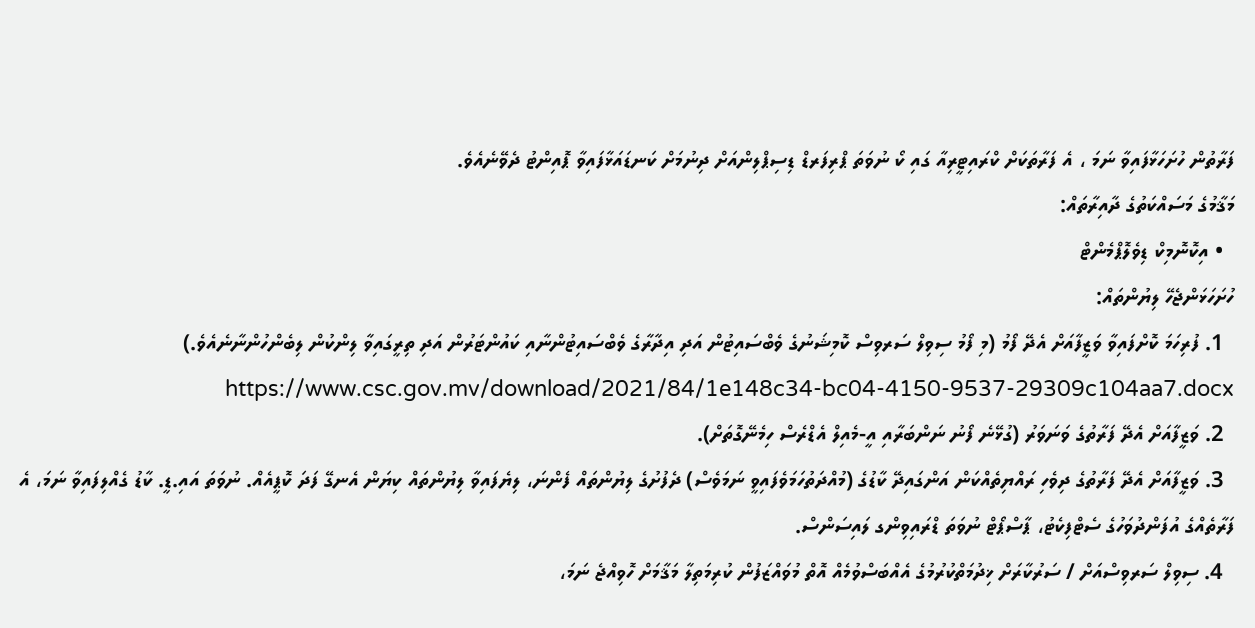ފަރާތުން ހުށަހަޅާފައިވާ ނަމަ ، އެ ފަރާތަކަށް ކްރައިޓީރިއާ ގައި ކޯ ނުވަތަ ޕްރިފަރޑް ޑިސިޕްލިންއަށް ދިނުމަށް ކަނޑައަޅާފައިވާ ޕޮއިންޓު ދެވޭނެއެވެ.
މަޤާމުގެ މަސައްކަތުގެ ދާއިރާތައް:
  • އިކޮނޮމިކް ޑިވެލޮޕްމެންޓް
ހުށަހަޅަންޖެހޭ ލިޔުންތައް:
  1. ފުރިހަމަ ކޮށްފައިވާ ވަޒީފާއަށް އެދޭ ފޯމު (މި ފޯމު ސިވިލް ސަރވިސް ކޮމިޝަނުގެ ވެބްސައިޓުން އަދި އިދާރާގެ ވެބްސައިޓުންނާއި ކައުންޓަރުން އަދި ތިރީގައިވާ ލިންކުން ލިބެންހުންނާނެއެވެ.)  https://www.csc.gov.mv/download/2021/84/1e148c34-bc04-4150-9537-29309c104aa7.docx
  2. ވަޒީފާއަށް އެދޭ ފަރާތުގެ ވަނަވަރު (ގުޅޭނެ ފޯނު ނަންބަރާއި އީ-މެއިލް އެޑްރެސް ހިމެނޭގޮތަށް).
  3. ވަޒީފާއަށް އެދޭ ފަރާތުގެ ދިވެހި ރައްޔިތެއްކަން އަންގައިދޭ ކާޑުގެ (މުއްދަތުހަމަވެފައިވީ ނަމަވެސް) ދެފުށުގެ ލިޔުންތައް ފެންނަ، ލިޔެފައިވާ ލިޔުންތައް ކިޔަން އެނގޭ ފަދަ ކޮޕީއެއް. ނުވަތަ އައި.ޑީ. ކާޑު ގެއްލިފައިވާ ނަމަ، އެ ފަރާތެއްގެ އުފަންދުވަހުގެ ސެޓްފިކެޓު، ޕާސްޕޯޓް ނުވަތަ ޑްރައިވިންގ ލައިސަންސް.
  4. ސިވިލް ސަރވިސްއަށް / ސަރުކާރަށް ޚިދުމަތްކުރުމުގެ އެއްބަސްވުމެއް އޮތް މުވައްޒަފުން ކުރިމަތިލާ މަޤާމަށް ހޮވިއްޖެ ނަމަ،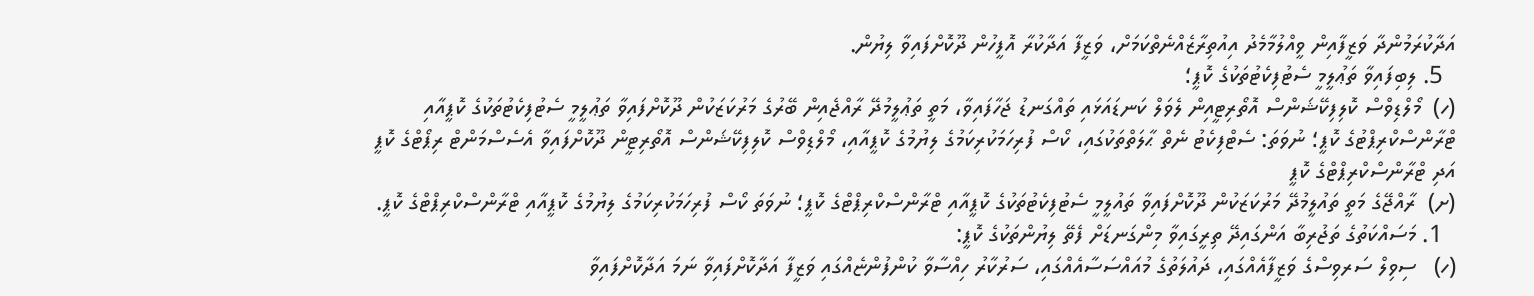އަދާކުރަމުންދާ ވަޒީފާއިން ވީއްލުމާމެދު އިއުތިރާޒެއްނެތްކަމަށް، ވަޒީފާ އަދާކުރާ އޮފީހުން ދޫކޮށްފައިވާ ލިޔުން.
  5. ލިބިފައިވާ ތަޢުލީމީ ސެޓުފިކެޓުތަކުގެ ކޮޕީ؛
(ހ)  މޯލްޑިވްސް ކޮލިފިކޭޝަންސް އޮތޯރިޓީއިން ލެވަލް ކަނޑައަޅައި ތައްގަނޑު ޖަހާފައިވާ، މަތީ ތަޢުލީމުދޭ ރާއްޖެއިން ބޭރުގެ މަރުކަޒަކުން ދޫކޮށްފައިވާ ތަޢުލީމީ ސެޓުފިކެޓުތަކުގެ ކޮޕީއާއި ޓްރާންސްކްރިޕްޓުގެ ކޮޕީ؛ ނުވަތަ: ސެޓްފިކެޓު ނެތް ޙާލަތްތަކުގައި، ކޯސް ފުރިހަމަކުރިކަމުގެ ލިޔުމުގެ ކޮޕީއާއި، މޯލްޑިވްސް ކޮލިފިކޭޝަންސް އޮތޯރިޓީން ދޫކޮށްފައިވާ އެސެސްމަންޓް ރިޕޯޓްގެ ކޮޕީ އަދި ޓްރާންސްކްރިޕްޓްގެ ކޮޕީ
(ށ)  ރާއްޖޭގެ މަތީ ތައުލީމުދޭ މަރުކަޒަކުން ދޫކޮށްފައިވާ ތައުލީމީ ސެޓުފިކެޓުތަކުގެ ކޮޕީއާއި ޓްރާންސްކްރިޕްޓްގެ ކޮޕީ؛ ނުވަތަ ކޯސް ފުރިހަމަކުރިކަމުގެ ލިޔުމުގެ ކޮޕީއާއި ޓްރާންސްކްރިޕްޓްގެ ކޮޕީ.
  1. މަސައްކަތުގެ ތަޖުރިބާ އަންގައިދޭ ތިރީގައިވާ މިންގަނޑަށް ފެތޭ ލިޔުންތަކުގެ ކޮޕީ:
(ހ)   ސިވިލް ސަރވިސްގެ ވަޒީފާއެއްގައި، ދައުލަތުގެ މުއައްސަސާއެއްގައި، ސަރުކާރު ހިއްސާވާ ކުންފުންޏެއްގައި ވަޒީފާ އަދާކޮށްފައިވާ ނަމަ އަދާކޮށްފައިވާ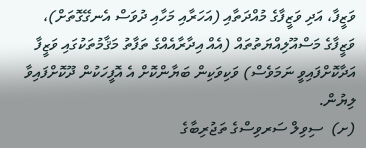ވަޒީފާ، އަދި ވަޒީފާގެ މުއްދަތާއި (އަހަރާއި މަހާއި ދުވަސް އެނގޭގޮތަށް)، ވަޒީފާގެ މަސްއޫލިއްޔަތުތައް (އެއް އިދާރާއެއްގެ ތަފާތު މަޤާމުތަކުގައި ވަޒީފާ އަދާކޮށްފައިވީ ނަމަވެސް) ވަކިވަކިން ބަޔާންކޮށް އެ އޮފީހަކުން ދޫކޮށްފައިވާ ލިޔުން.
(ށ)  ސިވިލް ސަރވިސްގެ ތަޖުރިބާގެ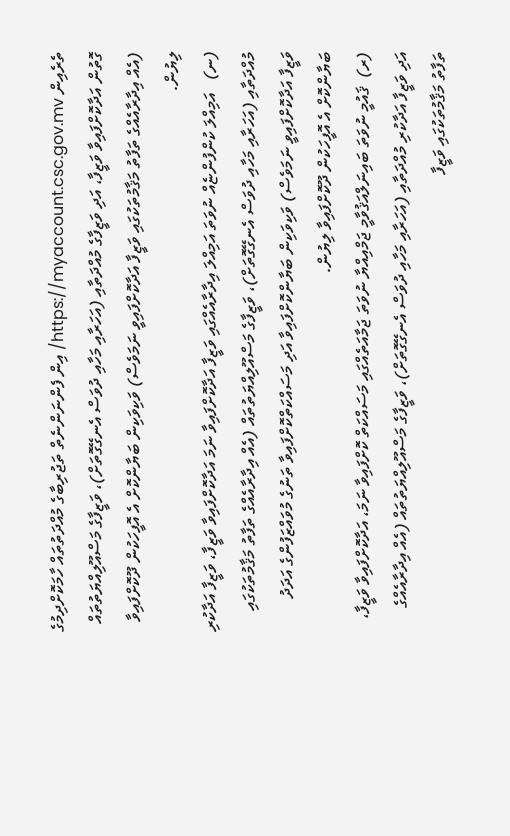ތެރެއިން https://myaccount.csc.gov.mv/ އިން ފެންނަންނެތް ތަޖުރިބާގެ މުއްދަތުތައް ހާމަކޮށްދިމުގެ ގޮތުން އަދާކޮށްފައިވާ ވަޒީފާ، އަދި ވަޒީފާގެ މުއްދަތާއި (އަހަރާއި މަހާއި ދުވަސް އެނގޭގޮތަށް)، ވަޒީފާގެ މަސްއޫލިއްޔަތުތައް (އެއް އިދާރާއެއްގެ ތަފާތު މަޤާމުތަކުގައި ވަޒީފާ އަދާކޮށްފައިވީ ނަމަވެސް) ވަކިވަކިން ބަޔާންކޮށް އެ އޮފީހަކުން ދޫކޮށްފައިވާ ލިޔުން.
(ނ)   އަމިއްލަ ކުންފުންޏެއް ނުވަތަ އަމިއްލަ އިދާރާއެއްގައި ވަޒީފާ އަދާކޮށްފައިވާ ނަމަ އަދާކޮށްފައިވާ ވަޒީފާ، ވަޒީފާ އަދާކުރި މުއްދަތާއި (އަހަރާއި މަހާއި ދުވަސް އެނގޭގޮތަށް)، ވަޒީފާގެ މަސްއޫލިއްޔަތުތައް (އެއް އިދާރާއެއްގެ ތަފާތު މަޤާމުތަކުގައި ވަޒީފާ އަދާކޮށްފައިވީ ނަމަވެސް) ވަކިވަކިން ބަޔާންކޮށްފައިވާ އަދި މަސައްކަތްކޮށްފައިވާ ތަނުގެ މުވައްޒަފުންގެ އަދަދު ބަޔާންކޮށް އެ އޮފީހަކުން ދޫކޮށްފައިވާ ލިޔުން.
(ރ)  ޤައުމީ ނުވަތަ ބައިނަލްއަޤުވާމީ ޖަމްއިއްޔާ ނުވަތަ ޖަމާއަތެއްގައި މަސައްކަތް ކޮށްފައިވާ ނަމަ، އަދާކޮށްފައިވާ ވަޒީފާ، އަދި ވަޒީފާ އަދާކުރި މުއްދަތާއި (އަހަރާއި މަހާއި ދުވަސް އެނގޭގޮތަށް)، ވަޒީފާގެ މަސްއޫލިއްޔަތުތައް (އެއް އިދާރާއެއްގެ ތަފާތު މަޤާމުތަކުގައި ވަޒީފާ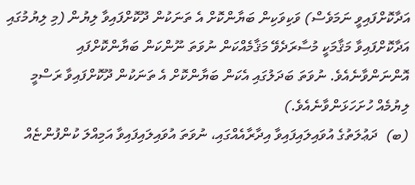އަދާކޮށްފައިވީ ނަމަވެސް) ވަކިވަކިން ބަޔާންކޮށް އެ ތަނަކުން ދޫކޮށްފައިވާ ލިޔުން (މި ލިޔުމުގައި އަދާކޮށްފައިވާ މަޤާމަކީ މުސާރަދެވޭ މަޤާމެއްކަން ނުވަތަ ނޫންކަން ބަޔާންކޮށްފައި އޮންނަންވާނެއެވެ. ނުވަތަ ބަދަލުގައި އެކަން ބަޔާންކޮށް އެ ތަނަކުން ދޫކޮށްފައިވާ ރަސްމީ ލިޔުމެއް ހުށަހަޅަންވާނެއެވެ.)
(ބ)  ދަޢުލަތުގެ އުވައިލައިފައިވާ އިދާރާއެއްގައި، ނުވަތަ އުވައިލައިފައިވާ އަމިއްލަ ކުންފުންޏެއް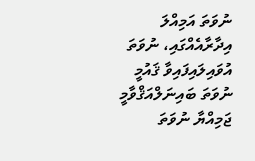ނުވަތަ އަމިއްލަ އިދާރާއެއްގައި، ނުވަތަ އުވައިލައިފައިވާ ޤައުމީ ނުވަތަ ބައިނަލްއަޤްވާމީ ޖަމިއްޔާ ނުވަތަ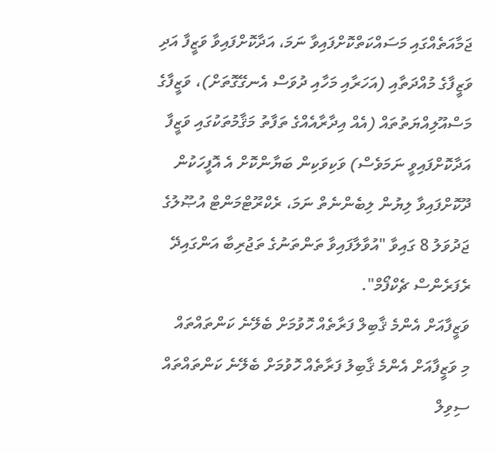ޖަމާއަތެއްގައި މަސައްކަތްކޮށްފައިވާ ނަމަ، އަދާކޮށްފައިވާ ވަޒީފާ އަދި ވަޒީފާގެ މުއްދަތާއި (އަހަރާއި މަހާއި ދުވަސް އެނގޭގޮތަށް)، ވަޒީފާގެ މަސްއޫލިއްޔަތުތައް (އެއް އިދާރާއެއްގެ ތަފާތު މަޤާމުތަކުގައި ވަޒީފާ އަދާކޮށްފައިވީ ނަމަވެސް) ވަކިވަކިން ބަޔާންކޮށް އެ އޮފީހަކުން ދޫކޮށްފައިވާ ލިޔުން ލިބެންނެތް ނަމަ، ރެކްރޫޓްމަންޓް އުޞޫލުގެ ޖަދުވަލު 8 ގައިވާ "އުވާލާފައިވާ ތަންތަނުގެ ތަޖުރިބާ އަންގައިދޭ ރެފަރެންސް ޗެކްފޯމް".
ވަޒީފާއަށް އެންމެ ޤާބިލް ފަރާތެއް ހޮވުމަށް ބެލޭނެ ކަންތައްތައް
މި ވަޒީފާއަށް އެންމެ ޤާބިލު ފަރާތެއް ހޮވުމަށް ބެލޭނެ ކަންތައްތައް ސިވިލް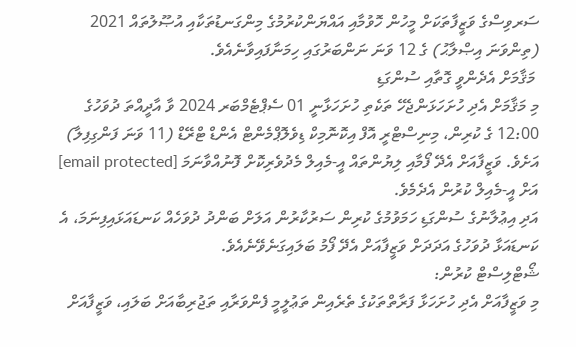ސަރވިސްގެ ވަޒީފާތަކަށް މީހުން ހޮވުމާއި އައްޔަންކުރުމުގެ މިންގަނޑުތަކާއި އުޞޫލުތައް 2021 (ތިންވަނަ އިޞްލާޙު) ގެ 12 ވަނަ ނަންބަރުގައި ހިމަނާފައިވާނެއެވެ.
 މަޤާމަށް އެދެންވީ ގޮތާއި ސުންގަޑި
މި މަޤާމަށް އެދި ހުށަހަޅަންޖެހޭ ތަކެތި ހުށަހަޅާނީ 01 ސެޕްޓެމްބަރ 2024 ވާ އާދީއްތަ ދުވަހުގެ 12:00 ގެ ކުރިން، މިނިސްޓްރީ އޮފް އިކޮނޮމިކް ޑިވެލޮޕްމެންޓް އެންޑް ޓްރޭޑް (11 ވަނަ ފަންގިފިލާ) އަށެވެ. ވަޒީފާއަށް އެދޭ ފޯމާއި ލިޔުންތައް އީ-މެއިލް މެދުވެރިކޮށް ފޮނުއްވާނަމަ [email protected] އަށް އީ-މެއިލް ކުރުން އެދެމެވެ.
އަދި އިޢުލާނުގެ ސުންގަޑި ހަމަވުމުގެ ކުރިން ސަރުކާރުން އަލަށް ބަންދު ދުވަހެއް ކަނޑައަޅައިފިނަމަ، އެ ކަނޑައަޅާ ދުވަހުގެ އަދަދަށް ވަޒީފާއަށް އެދޭ ފޯމު ބަލައިގަނެވޭނެއެވެ.
ޝޯޓްލިސްޓް ކުރުން:
މި ވަޒީފާއަށް އެދި ހުށަހަޅާ ފަރާތްތަކުގެ ތެރެއިން ތަޢުލީމީ ފެންވަރާއި ތަޖުރިބާއަށް ބަލައި، ވަޒީފާއަށް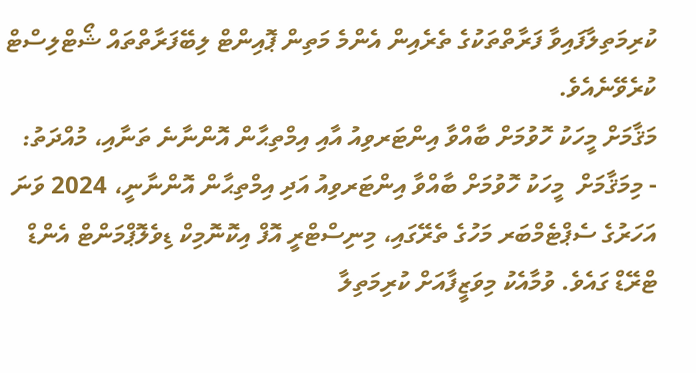ކުރިމަތިލާފައިވާ ފަރާތްތަކުގެ ތެރެއިން އެންމެ މަތިން ޕޮއިންޓް ލިބޭފަރާތްތައް ޝޯޓްލިސްޓް ކުރެވޭނެއެވެ.
މަޤާމަށް މީހަކު ހޮވުމަށް ބާއްވާ އިންޓަރވިއު އާއި އިމްތިޙާން އޮންނާނެ ތަނާއި، މުއްދަތު:
- މިމަޤާމަށް  މީހަކު ހޮވުމަށް ބާއްވާ އިންޓަރވިއު އަދި އިމްތިޙާން އޮންނާނީ، 2024 ވަނަ އަހަރުގެ ސެޕްޓެމްބަރ މަހުގެ ތެރޭގައި، މިނިސްޓްރީ އޮފް އިކޮނޮމިކް ޑިވެލޮޕްމަންޓް އެންޑް ޓްރޭޑް ގައެވެ. ވުމާއެކު މިވަޒީފާއަށް ކުރިމަތިލާ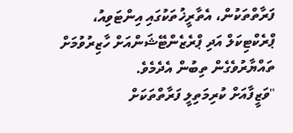ފަރާތްތަކުން، އެތާރީޚުތަކުގައި އިންޓަވިއު، ޕްރެކްޓިކަލް އަދި ޕްރެޒެންޓޭޝަންއަށް ހާޒިރުވުމަށް ތައްޔާރުވެގެން ތިބުން އެދެމެވެ.
"ވަޒީފާއަށް ކުރިމަތިލީ ފަރާތްތަކަށް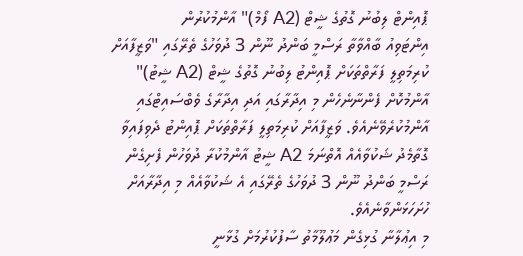ޕޮއިންޓް ލިބުނު ގޮތުގެ ޝީޓް (A2 ފޯމް)" އާންމުކުރުން
އިންޓަވިއު ބާއްވާތާ ރަސްމީ ބަންދު ނޫން 3 ދުވަހުގެ ތެރޭގައި "ވަޒީފާއަށް ކުރިމަތިލީ ފަރާތްތަކަށް ޕޮއިންޓު ލިބުނު ގޮތުގެ ޝީޓް (A2 ޝީޓު)" އާންމުކޮށް ފެންނާނެހެން މި އިދާރާގައި އަދި އިދާރާގެ ވެބްސައިޓްގައި އާންމުކުރެވޭނެއެވެ. ވަޒީފާއަށް ކުރިމަތިލީ ފަރާތްތަކަށް ޕޮއިންޓު ދެވިފައިވާ ގޮތާމެދު ޝަކުވާއެއް އޮތްނަމަ A2 ޝީޓު އާންމުކުރާ ދުވަހުން ފެށިގެން ރަސްމީ ބަންދު ނޫން 3 ދުވަހުގެ ތެރޭގައި އެ ޝަކުވާއެއް މި އިދާރާއަށް ހުށަހަޅަންވާނެއެވެ.
މި އިޢުލާނާ ގުޅިގެން މަޢުލޫމާތު ސާފުކުރުމަށް ގުޅާނީ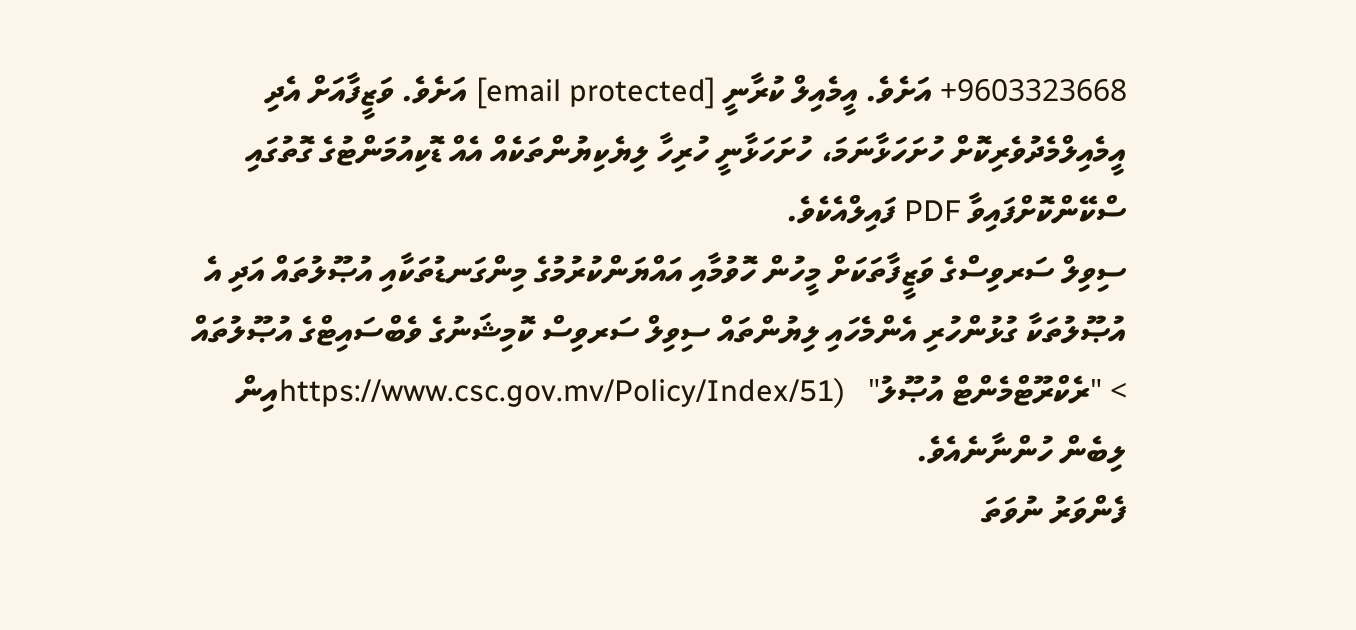9603323668+ އަށެވެ. އީމެއިލް ކުރާނީ [email protected] އަށެވެ. ވަޒީފާއަށް އެދި އީމެއިލްމެދުވެރިކޮށް ހުށަހަޅާނަމަ، ހުށަހަޅާނީ ހުރިހާ ލިޔެކިޔުންތަކެއް އެއް ޑޮކިއުމަންޓުގެ ގޮތުގައި ސްކޭންކޮށްފައިވާ PDF ފައިލްއެކެވެ.
ސިވިލް ސަރވިސްގެ ވަޒީފާތަކަށް މީހުން ހޮވުމާއި އައްޔަންކުރުމުގެ މިންގަނޑުތަކާއި އުޞޫލުތައް އަދި އެ އުޞޫލުތަކާ ގުޅުންހުރި އެންމެހައި ލިޔުންތައް ސިވިލް ސަރވިސް ކޮމިޝަނުގެ ވެބްސައިޓްގެ އުޞޫލުތައް > "ރެކްރޫޓްމެންޓް އުޞޫލު"   (https://www.csc.gov.mv/Policy/Index/51އިން ލިބެން ހުންނާނެއެވެ.
ފެންވަރު ނުވަތަ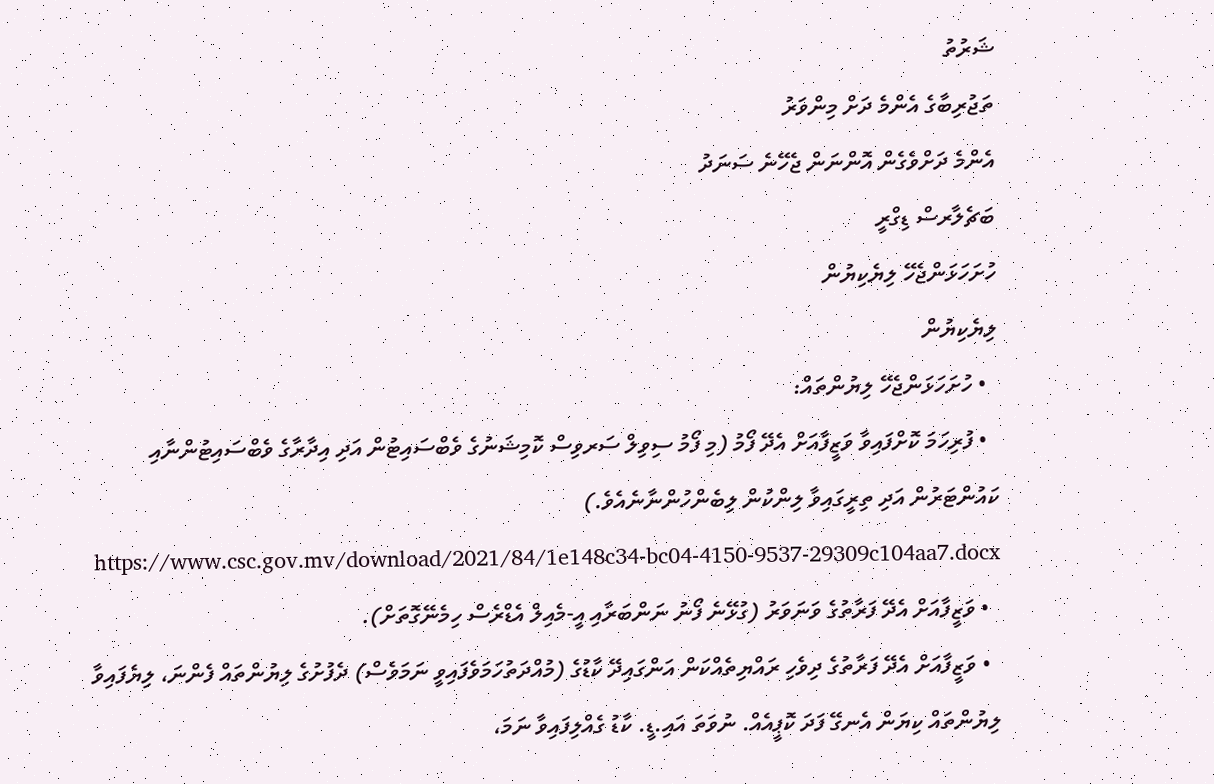ޝަރުތު
ތަޖުރިބާގެ އެންމެ ދަށް މިންވަރު
އެންމެ ދަށްވެގެން އޮންނަން ޖެހޭނެ ސަނަދު
ބަޗެލާރސް ޑިގްރީ
ހުށަހަޅަންޖެހޭ ލިޔެކިޔުން
ލިޔެކިޔުން
  • ހުށަހަޅަންޖެހޭ ލިޔުންތައް:
  • ފުރިހަމަ ކޮށްފައިވާ ވަޒީފާއަށް އެދޭ ފޯމު (މި ފޯމު ސިވިލް ސަރވިސް ކޮމިޝަނުގެ ވެބްސައިޓުން އަދި އިދާރާގެ ވެބްސައިޓުންނާއި ކައުންޓަރުން އަދި ތިރީގައިވާ ލިންކުން ލިބެންހުންނާނެއެވެ.) https://www.csc.gov.mv/download/2021/84/1e148c34-bc04-4150-9537-29309c104aa7.docx
  • ވަޒީފާއަށް އެދޭ ފަރާތުގެ ވަނަވަރު (ގުޅޭނެ ފޯނު ނަންބަރާއި އީ-މެއިލް އެޑްރެސް ހިމެނޭގޮތަށް).
  • ވަޒީފާއަށް އެދޭ ފަރާތުގެ ދިވެހި ރައްޔިތެއްކަން އަންގައިދޭ ކާޑުގެ (މުއްދަތުހަމަވެފައިވީ ނަމަވެސް) ދެފުށުގެ ލިޔުންތައް ފެންނަ، ލިޔެފައިވާ ލިޔުންތައް ކިޔަން އެނގޭ ފަދަ ކޮޕީއެއް. ނުވަތަ އައި.ޑީ. ކާޑު ގެއްލިފައިވާ ނަމަ،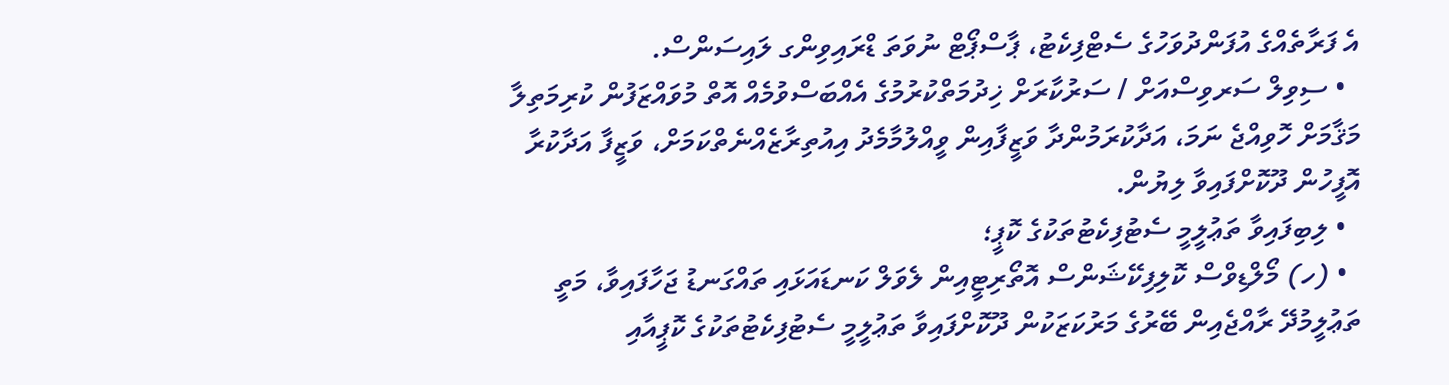އެ ފަރާތެއްގެ އުފަންދުވަހުގެ ސެޓްފިކެޓު، ޕާސްޕޯޓް ނުވަތަ ޑްރައިވިންގ ލައިސަންސް.
  • ސިވިލް ސަރވިސްއަށް / ސަރުކާރަށް ޚިދުމަތްކުރުމުގެ އެއްބަސްވުމެއް އޮތް މުވައްޒަފުން ކުރިމަތިލާ މަޤާމަށް ހޮވިއްޖެ ނަމަ، އަދާކުރަމުންދާ ވަޒީފާއިން ވީއްލުމާމެދު އިއުތިރާޒެއްނެތްކަމަށް، ވަޒީފާ އަދާކުރާ އޮފީހުން ދޫކޮށްފައިވާ ލިޔުން.
  • ލިބިފައިވާ ތަޢުލީމީ ސެޓުފިކެޓުތަކުގެ ކޮޕީ؛
  • (ހ) މޯލްޑިވްސް ކޮލިފިކޭޝަންސް އޮތޯރިޓީއިން ލެވަލް ކަނޑައަޅައި ތައްގަނޑު ޖަހާފައިވާ، މަތީ ތަޢުލީމުދޭ ރާއްޖެއިން ބޭރުގެ މަރުކަޒަކުން ދޫކޮށްފައިވާ ތަޢުލީމީ ސެޓުފިކެޓުތަކުގެ ކޮޕީއާއި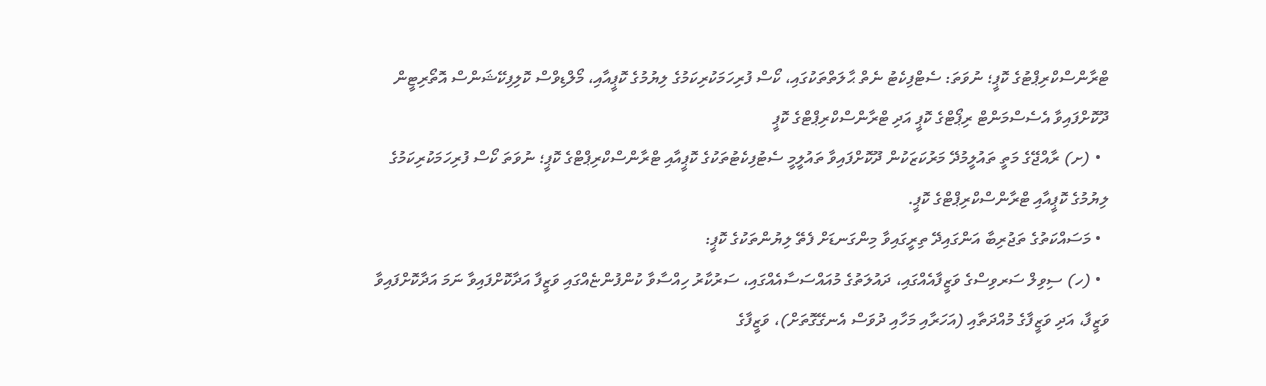ޓްރާންސްކްރިޕްޓުގެ ކޮޕީ؛ ނުވަތަ: ސެޓްފިކެޓު ނެތް ޙާލަތްތަކުގައި، ކޯސް ފުރިހަމަކުރިކަމުގެ ލިޔުމުގެ ކޮޕީއާއި، މޯލްޑިވްސް ކޮލިފިކޭޝަންސް އޮތޯރިޓީން ދޫކޮށްފައިވާ އެސެސްމަންޓް ރިޕޯޓްގެ ކޮޕީ އަދި ޓްރާންސްކްރިޕްޓްގެ ކޮޕީ
  • (ށ) ރާއްޖޭގެ މަތީ ތައުލީމުދޭ މަރުކަޒަކުން ދޫކޮށްފައިވާ ތައުލީމީ ސެޓުފިކެޓުތަކުގެ ކޮޕީއާއި ޓްރާންސްކްރިޕްޓްގެ ކޮޕީ؛ ނުވަތަ ކޯސް ފުރިހަމަކުރިކަމުގެ ލިޔުމުގެ ކޮޕީއާއި ޓްރާންސްކްރިޕްޓްގެ ކޮޕީ.
  • މަސައްކަތުގެ ތަޖުރިބާ އަންގައިދޭ ތިރީގައިވާ މިންގަނޑަށް ފެތޭ ލިޔުންތަކުގެ ކޮޕީ:
  • (ހ) ސިވިލް ސަރވިސްގެ ވަޒީފާއެއްގައި، ދައުލަތުގެ މުއައްސަސާއެއްގައި، ސަރުކާރު ހިއްސާވާ ކުންފުންޏެއްގައި ވަޒީފާ އަދާކޮށްފައިވާ ނަމަ އަދާކޮށްފައިވާ ވަޒީފާ، އަދި ވަޒީފާގެ މުއްދަތާއި (އަހަރާއި މަހާއި ދުވަސް އެނގޭގޮތަށް)، ވަޒީފާގެ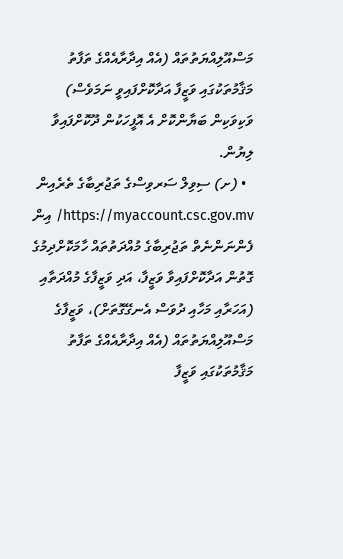މަސްއޫލިއްޔަތުތައް (އެއް އިދާރާއެއްގެ ތަފާތު މަޤާމުތަކުގައި ވަޒީފާ އަދާކޮށްފައިވީ ނަމަވެސް) ވަކިވަކިން ބަޔާންކޮށް އެ އޮފީހަކުން ދޫކޮށްފައިވާ ލިޔުން.
  • (ށ) ސިވިލް ސަރވިސްގެ ތަޖުރިބާގެ ތެރެއިން https://myaccount.csc.gov.mv/ އިން ފެންނަންނެތް ތަޖުރިބާގެ މުއްދަތުތައް ހާމަކޮށްދިމުގެ ގޮތުން އަދާކޮށްފައިވާ ވަޒީފާ، އަދި ވަޒީފާގެ މުއްދަތާއި (އަހަރާއި މަހާއި ދުވަސް އެނގޭގޮތަށް)، ވަޒީފާގެ މަސްއޫލިއްޔަތުތައް (އެއް އިދާރާއެއްގެ ތަފާތު މަޤާމުތަކުގައި ވަޒީފާ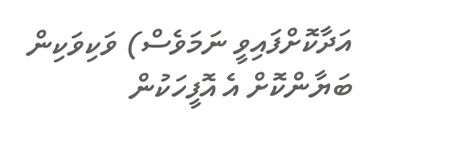އަދާކޮށްފައިވީ ނަމަވެސް) ވަކިވަކިން ބަޔާންކޮށް އެ އޮފީހަކުން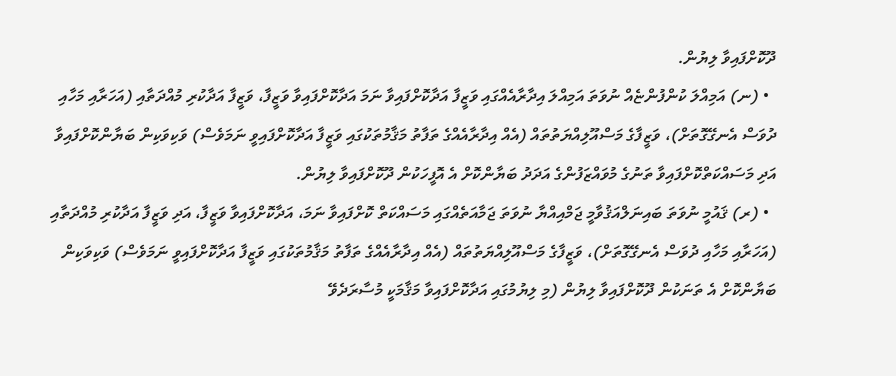ދޫކޮށްފައިވާ ލިޔުން.
  • (ނ) އަމިއްލަ ކުންފުންޏެއް ނުވަތަ އަމިއްލަ އިދާރާއެއްގައި ވަޒީފާ އަދާކޮށްފައިވާ ނަމަ އަދާކޮށްފައިވާ ވަޒީފާ، ވަޒީފާ އަދާކުރި މުއްދަތާއި (އަހަރާއި މަހާއި ދުވަސް އެނގޭގޮތަށް)، ވަޒީފާގެ މަސްއޫލިއްޔަތުތައް (އެއް އިދާރާއެއްގެ ތަފާތު މަޤާމުތަކުގައި ވަޒީފާ އަދާކޮށްފައިވީ ނަމަވެސް) ވަކިވަކިން ބަޔާންކޮށްފައިވާ އަދި މަސައްކަތްކޮށްފައިވާ ތަނުގެ މުވައްޒަފުންގެ އަދަދު ބަޔާންކޮށް އެ އޮފީހަކުން ދޫކޮށްފައިވާ ލިޔުން.
  • (ރ) ޤައުމީ ނުވަތަ ބައިނަލްއަޤުވާމީ ޖަމްއިއްޔާ ނުވަތަ ޖަމާއަތެއްގައި މަސައްކަތް ކޮށްފައިވާ ނަމަ، އަދާކޮށްފައިވާ ވަޒީފާ، އަދި ވަޒީފާ އަދާކުރި މުއްދަތާއި (އަހަރާއި މަހާއި ދުވަސް އެނގޭގޮތަށް)، ވަޒީފާގެ މަސްއޫލިއްޔަތުތައް (އެއް އިދާރާއެއްގެ ތަފާތު މަޤާމުތަކުގައި ވަޒީފާ އަދާކޮށްފައިވީ ނަމަވެސް) ވަކިވަކިން ބަޔާންކޮށް އެ ތަނަކުން ދޫކޮށްފައިވާ ލިޔުން (މި ލިޔުމުގައި އަދާކޮށްފައިވާ މަޤާމަކީ މުސާރަދެވޭ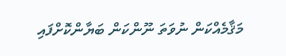މަޤާމެއްކަން ނުވަތަ ނޫންކަން ބަޔާންކޮށްފައި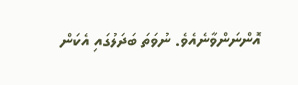އޮންނަންވާނެއެވެ. ނުވަތަ ބަދަލުގައި އެކަން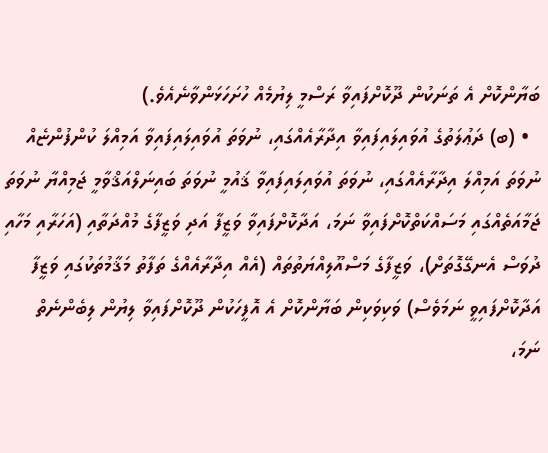ބަޔާންކޮށް އެ ތަނަކުން ދޫކޮށްފައިވާ ރަސްމީ ލިޔުމެއް ހުށަހަޅަންވާނެއެވެ.)
  • (ބ) ދަޢުލަތުގެ އުވައިލައިފައިވާ އިދާރާއެއްގައި، ނުވަތަ އުވައިލައިފައިވާ އަމިއްލަ ކުންފުންޏެއް ނުވަތަ އަމިއްލަ އިދާރާއެއްގައި، ނުވަތަ އުވައިލައިފައިވާ ޤައުމީ ނުވަތަ ބައިނަލްއަޤްވާމީ ޖަމިއްޔާ ނުވަތަ ޖަމާއަތެއްގައި މަސައްކަތްކޮށްފައިވާ ނަމަ، އަދާކޮށްފައިވާ ވަޒީފާ އަދި ވަޒީފާގެ މުއްދަތާއި (އަހަރާއި މަހާއި ދުވަސް އެނގޭގޮތަށް)، ވަޒީފާގެ މަސްއޫލިއްޔަތުތައް (އެއް އިދާރާއެއްގެ ތަފާތު މަޤާމުތަކުގައި ވަޒީފާ އަދާކޮށްފައިވީ ނަމަވެސް) ވަކިވަކިން ބަޔާންކޮށް އެ އޮފީހަކުން ދޫކޮށްފައިވާ ލިޔުން ލިބެންނެތް ނަމަ،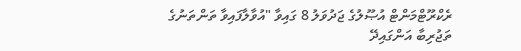ރެކްރޫޓްމަންޓް އުޞޫލުގެ ޖަދުވަލު 8 ގައިވާ "އުވާލާފައިވާ ތަންތަނުގެ ތަޖުރިބާ އަންގައިދޭ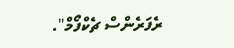ރެފަރެންސް ޗެކްފޯމް".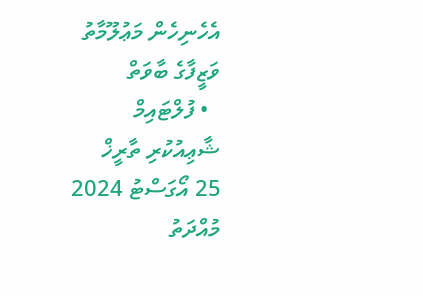އެހެނިހެން މަޢުލޫމާތު
ވަޒީފާގެ ބާވަތް
  • ފުލްޓައިމް
ޝާޢިއުކުރި ތާރީޚް
25 އޯގަސްޓު 2024
މުއްދަތު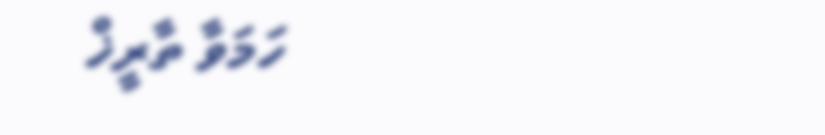ހަމަވާ ތާރީޚް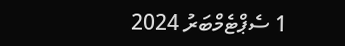1 ސެޕްޓެމްބަރު 2024